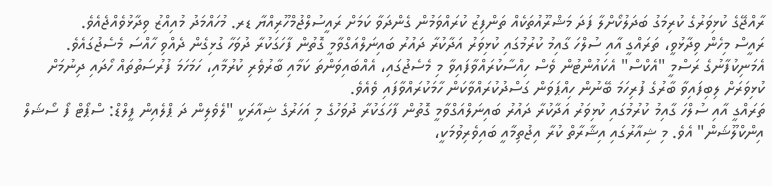ރާއްޖޭގެ ކުޅިވަރުގެ ކުރިމަގު ބަދަލުކޯށްލާ ފަދަ މަޝްރޫއުތަކެއް ތަންފިޒު ކުރައްވަމުން ގެންދަވާ ކަމަށް ރައީސުލްޖުމްހޫރިއްޔާ ޑރ. މުހައްމަދު މުއިއްޒު ވިދާޅުވެއްޖެއެވެ.
ރައީސް މިހެން ވިދާޅުވީ، ތަރައްގީ އާއި ސުލްހަ ގާއިމު ކުރުމުގައި ކުޅިވަރު އަދާކުރާ ދައުރު ބައިނަލްއަގްވާމީ ގޮތުން ފާހަގަކުރާ ދުވަހާ ގުޅިގެން ދެއްވި ހާއްސަ މެސެޖުގައެވެ. އެމަނިކުފާނުގެ ރަސްމީ "އެކްސް" އެކައުންޓުން ވެސް ހިއްސާކުރައްވާފައިވާ މި މެސެޖުގައި، އެއްބައިވަންތަ ކަމާއި ބާރުވެރި ކުރުމާއި، ހަމަހަމަ ފުރުސަތުތައް ހޯދައި ދިނުމަށް ކުޅިވަރަށް ލިބިފައިވާ ބާރުގެ ފުރިހަމަ ބޭނުން ހިއްޕަވަން ގަސްދުކުރައްވާކަން ހާމަކުރައްވާފައި ވެއެވެ.
ތަރައްގީ އާއި ސުލްހަ ގާއިމު ކުރުމުގައި ކުޅިވަރު އަދާކުރާ ދައުރު ބައިނަލްއަގްވާމީ ގޮތުން ފާހަގަކުރާ ދުވަހުގެ މި އަހަރުގެ ޝިއާރަކީ "ލެވެލިން ދަ ޕްލެއިން ފީލްޑް: ސްޕޯޓް ފޯ ސޯޝަލް އިންކްލޫޝަން" އެވެ. މި ޝިއާރުގައި އިޝާރާތް ކުރާ އިޖުތިމާއީ ބައިވެރިވުމަކީ،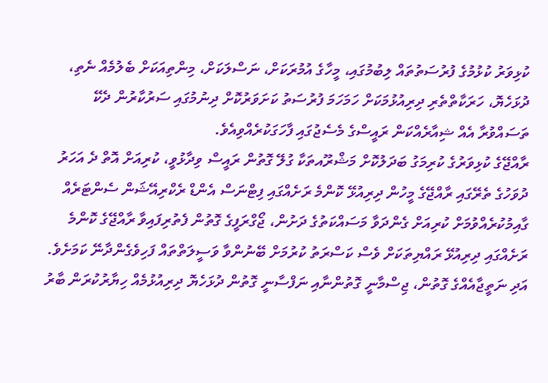ކުޅިވަރު ކުޅުމުގެ ފުރުސަތުތައް ލިބުމުގައި، މީހާގެ އުމުރަކަށް، ނަސްލަކަށް، މިންތިއަކަށް ބެލުމެއް ނެތި، ދުޅަހެޔޮ، ހަރަކާތްތެރި ދިރިއުޅުމަކަށް ހަމަހަމަ ފުރުސަތު ކަށަވަރުކޮށް ދިނުމުގައި ސަރުކާރުން ދެކޭ ތަސައްވުރާ އެއް ޝިއާރެއްކަން ރައީސްގެ މެސެޖުގައި ފާހަގަކުރެއްވިއެވެ.
ރާއްޖޭގެ ކުޅިވަރުގެ ކުރިމަގު ބަދަލުކޮށް މަޝްރޫއތަކާ ގުލޭ ގޮތުން ރައީސް ވިދާޅުވީ، ކުރިއަށް އޮތް ދެ އަހަރު ދުވަހުގެ ތެރޭގައި ރާއްޖޭގެ މީހުން ދިރިއުޅޭ ކޮންމެ ރަށެއްގައި ފިޓްނަސް އެންޑް ރެކްރިއޭޝަން ސެންޓަރެއް ގާއިމުކުރެއްވުމަށް ކުރިއަށް ގެންދަވާ މަސައްކަތުގެ ދަށުން، ޖޯގްރަފީގެ ގޮތުން ފެތުރިފައިވާ ރާއްޖޭގެ ކޮންމެ ރަށެއްގައި ދިރިއުޅޭ ރައްޔިތަކަށް ވެސް ކަސްރަތު ކުރުމަށް ބޭނުންވާ ވަސީލަތްތައް ފަހިވެގެންދާނޭ ކަމަށެވެ. އަދި ނަތީޖާއެއްގެ ގޮތުން، ޖިސްމާނީ ގޮތުންނާއި ނަފްސާނީ ގޮތުން ދުޅަހެޔޮ ދިރިއުޅުމެއް ހިޔާރުކުރަން ބާރު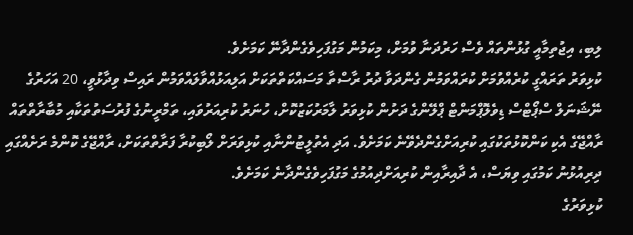ލިބި، އިޖުތިމާއީ ގުޅުންތައް ވެސް ހަރުދަނާ ވުމަށް، މިކަމުން މަގުފަހިވެގެންދާނޭ ކަމަށެވެ.
ކުޅިވަރު ތަރައްގީ ކުރެއްވުމަށް ކުރައްވަމުން ގެންދަވާ ދުރު ރާސްތާ މަސައްކަތްތަކަށް އަލިއަޅުއްވާލައްވަމުން ރައިސް ވިދާޅުވީ، 20 އަހަރުގެ ނޭޝަނަލް ސްޕޯޓްސް ޑިވެލޮޕްމަންޓް ޕްލޭންގެ ދަށުން ކުޅިވަރު ލާމަރުކަޒުކޮށް، ހުނަރު ކުރިއަރުވައި، ތަމްރީނުގެ ފުރުސަތުތަކާއި މުބާރާތްތައް ރާއްޖޭގެ އެކި ކަންކޮޅުތަކުގައި ކުރިއަށްގެންދެވޭނެ ކަމަށެވެ. އަދި އެތުލީޓުންނާއި ކުޅިވަރަށް ލޯބިކުރާ ފަރާތްތަކަށް، ރާއްޖޭގެ ކޮންމެ ރަށެއްގައި ދިރިއުޅުނު ކަމުގައި ވިޔަސް، އެ ދާއިރާއިން ކުރިއަށްދިއުމުގެ މަގުފަހިވެގެންދާނެ ކަމަށެވެ.
ކުޅިވަރުގެ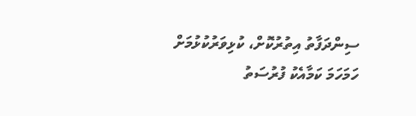ސިންދަފާތު އިތުރުކޮށް، ކުޅިވަރުކުޅުމަށް ހަމަހަމަ ކަމާއެކު ފުރުސަތު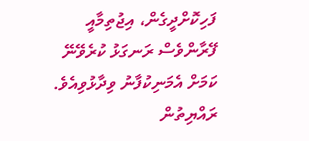ފަހިކޮށްދީގެން، އިޖުތިމާއީ ފޭރާންވެސް ރަނގަޅު ކުރެވޭނޭ ކަމަށް އެމަނިކުފާނު ވިދާޅުވިއެވެ. ރައްޔިތުން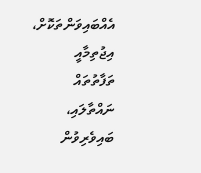އެއްބައިވަންތަކޮށް، އިޖުތިމާއީ ތަފާތުތައް ނައްތާލައި، ބައިވެރިވުން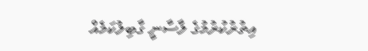އިތުރުކުރުމުގެ ލާސާނީ ގާބިލުކަމެއް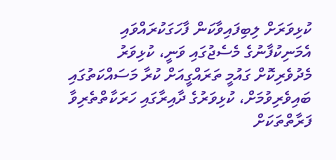ކުޅިވަރަށް ލިބިފައިވާކަން ފާހަގަކުރައްވައި އެމަނިކުފާނުގެ މެސެޖުގައި ވަނީ، ކުޅިވަރު މެދުވެރިކޮށް ގައުމީ ތަރައްގީއަށް ކުރާ މަސައްކަތުގައި ބައިވެރިވުމަށް، ކުޅިވަރުގެ ދާއިރާގައި ހަރަކާތްތެރިވާ ފަރާތްތަކަށް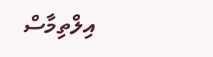އިލްތިމާސް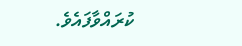ކުރައްވާފައެވެ.